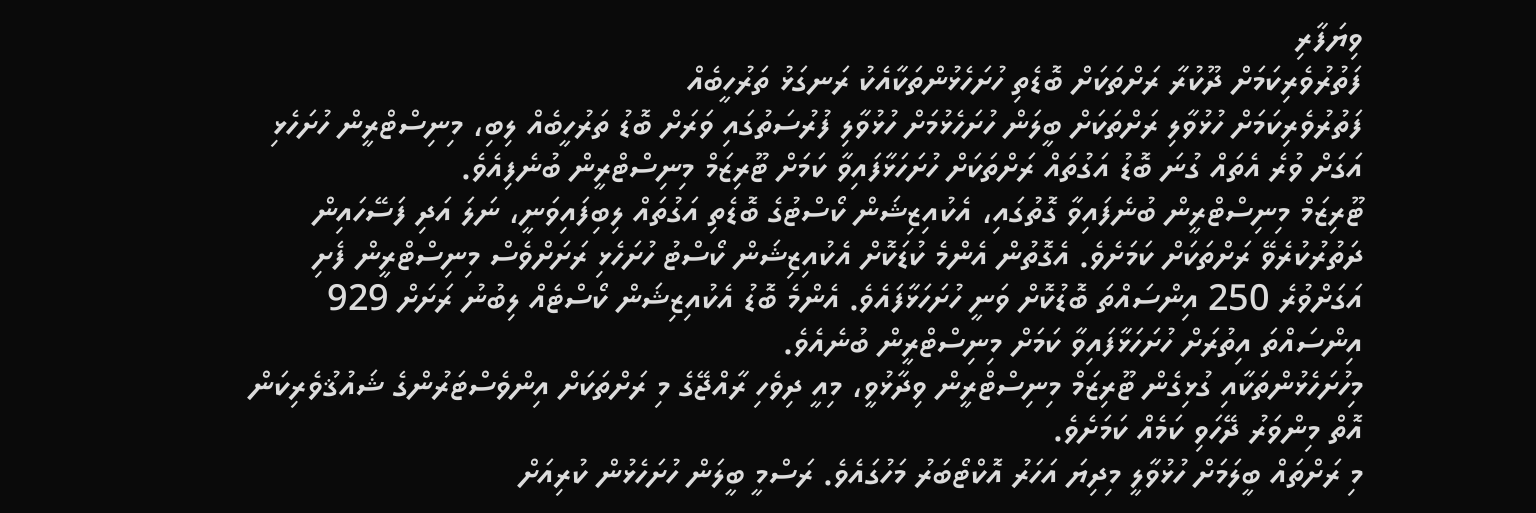ވިޔަފާރި
ފަތުރުވެރިކަމަށް ދޫކުރާ ރަށްތަކަށް ބޮޑެތި ހުށަހެޅުންތަކާއެކު ރަނގަޅު ތަރުހީބެއް
ފަތުރުވެރިކަމަށް ހުޅުވާލި ރަށްތަކަށް ބީލަން ހުށަހެޅުމަށް ހުޅުވާލި ފުރުސަތުގައި ވަރަށް ބޮޑު ތަރުހީބެއް ލިބި، މިނިސްޓްރީން ހުށަހެޅި އަގަށް ވުރެ އެތައް ގުނަ ބޮޑު އަގުތައް ރަށްތަކަށް ހުށަހަޅާފައިވާ ކަމަށް ޓޫރިޒަމް މިނިސްޓްރީން ބުނެފިއެވެ.
ޓޫރިޒަމް މިނިސްޓްރީން ބުނެފައިވާ ގޮތުގައި، އެކުއިޒިޝަން ކޯސްޓުގެ ބޮޑެތި އަގުތައް ލިބިފައިވަނީ، ނަލަ އަދި ފަސޭހައިން ދަތުރުކުރެވޭ ރަށްތަކަށް ކަމަށެވެ. އެގޮތުން އެންމެ ކުޑަކޮށް އެކުއިޒިޝަން ކޯސްޓު ހުށަހެޅި ރަށަށްވެސް މިނިސްޓްރީން ފެށި އަގަށްވުރެ 250 އިންސައްތަ ބޮޑުކޮށް ވަނީ ހުށަހަޅާފައެވެ. އެންމެ ބޮޑު އެކުއިޒިޝަން ކޯސްޓެއް ލިބުނު ރަށަށް 929 އިންސައްތަ އިތުރަށް ހުށަހަޅާފައިވާ ކަމަށް މިނިސްޓްރީން ބުނެއެވެ.
މިހުށަހެޅުންތަކާއި ގުޅިގެން ޓޫރިޒަމް މިނިސްޓްރީން ވިދާޅުވީ، މިއީ ދިވެހި ރާއްޖޭގެ މި ރަށްތަކަށް އިންވެސްޓަރުންގެ ޝައުޤުވެރިކަން އޮތް މިންވަރު ދޭހަވި ކަމެއް ކަމަށެވެ.
މި ރަށްތައް ބީލަމަށް ހުޅުވާލީ މިދިޔަ އަހަރު އޮކްޓޯބަރު މަހުގައެވެ. ރަސްމީ ބީލަން ހުށަހެޅުން ކުރިއަށް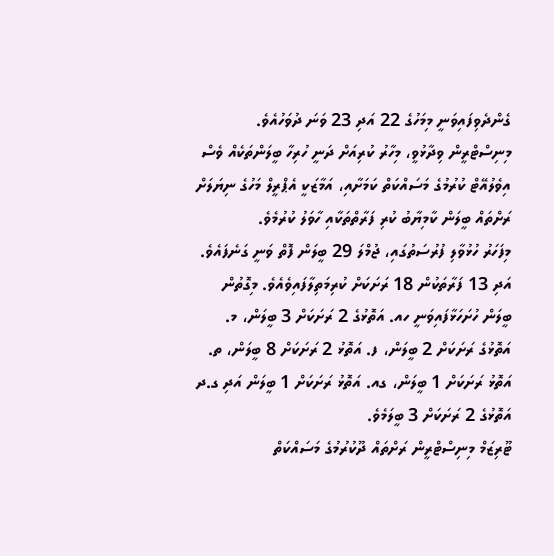ގެންދެވިފައިވަނީ މިމަހުގެ 22 އަދި 23 ވަނަ ދުވަހުއެވެ. މިނިސްޓްރީން ވިދާޅުވީ، މިހާރު ކުރިއަށް ދަނީ ހުރިހާ ބީލަންތަކެއް ވެސް އިވެލުއޭޓް ކުރުމުގެ މަސައްކަތް ކަމަށާއި، އަމާޒަކީ އެޕްރީލް މަހުގެ ނިޔަލަށް ރަށްތައް ބީލަން ކާމިޔާބު ކުރި ފަރާތްތަކާއި ހާވަލު ކުރުމެވެ.
މިފަހަރު ހުޅުވާލި ފުރުސަތުގައި، ޖުމްލަ 29 ބީލަން ފޮތް ވަނީ ގަނެފައެވެ. އަދި 13 ފަރާތަކުން 18 ރަށަކަށް ކުރިމަތިލާފައިވެއެވެ. މިގޮތުން ބީލަން ހުށަހަޅާފައިވަނީ ހއ. އަތޮޅުގެ 2 ރަށަކަށް 3 ބީލަން، މ. އަތޮޅުގެ ރަށަކަށް 2 ބީލަން، ފ. އަތޮޅު 2 ރަށަކަށް 8 ބީލަން، ތ. އަތޮޅު ރަށަކަށް 1 ބީލަން، ގއ. އަތޮޅު ރަށަކަށް 1 ބީލަން އަދި ގ.ދ އަތޮޅުގެ 2 ރަށަކަށް 3 ބީލަމެވެ.
ޓޫރިޒަމް މިނިސްޓްރީން ރަށްތައް ދޫކުރުމުގެ މަސައްކަތް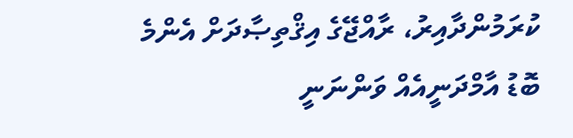ކުރަމުންދާއިރު، ރާއްޖޭގެ އިޤްތިޞާދަށް އެންމެ ބޮޑު އާމްދަނީއެއް ވަންނަނީ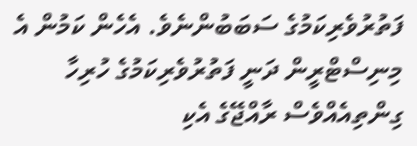ފަތުރުވެރިކަމުގެ ސަބަބުންނެވެ. އެހެން ކަމުން އެ މިނިސްޓްރީން ދަނީ ފަތުރުވެރިކަމުގެ ހުރިހާ ގިންތިއެއްވެސް ރާއްޖޭގެ އެކި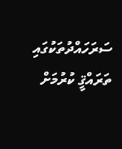ސަރަހައްދުތަކުގައި ތަރައްޤީ ކުރުމަށް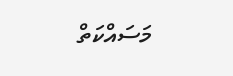މަސައްކަތް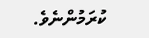ކުރަމުންނެވެ.